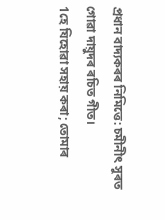প্ৰধান বাদ্যকৰৰ নিমিত্তে: চমীনীৎ সুৰত গোৱা দায়ুদৰ ৰচিত গীত।
1হে যিহোৱা সহায় কৰা; তোমাৰ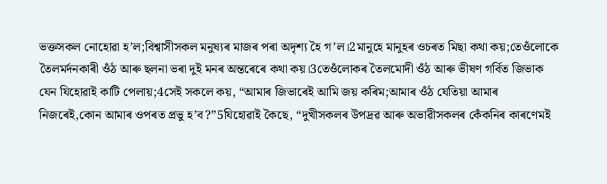ভক্তসকল নোহোৱা হ’ল;বিশ্বাসীসকল মনুষ্যৰ মাজৰ পৰা অদৃশ্য হৈ গ’ল।2মানুহে মানুহৰ ওচৰত মিছা কথা কয়;তেওঁলোকে তৈলমৰ্দনকাৰী ওঁঠ আৰু ছলনা ভৰা দুই মনৰ অন্তৰেৰে কথা কয়।3তেওঁলোকৰ তৈলমোদী ওঁঠ আৰু ভীষণ গর্বিত জিভাক যেন যিহোৱাই কাটি পেলায়;4সেই সকলে কয়, “আমাৰ জিভাৰেই আমি জয় কৰিম;আমাৰ ওঁঠ যেতিয়া আমাৰ নিজৰেই,কোন আমাৰ ওপৰত প্ৰভু হ’ব?”5যিহোৱাই কৈছে, “দুখীসকলৰ উপদ্ৰৱ আৰু অভাৱীসকলৰ কেঁকনিৰ কাৰণেমই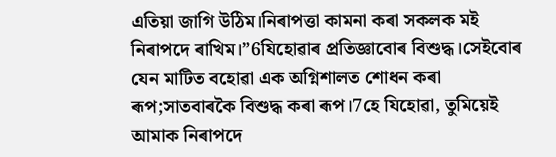এতিয়া জাগি উঠিম।নিৰাপত্তা কামনা কৰা সকলক মই নিৰাপদে ৰাখিম।”6যিহোৱাৰ প্রতিজ্ঞাবোৰ বিশুদ্ধ।সেইবোৰ যেন মাটিত বহোৱা এক অগ্নিশালত শোধন কৰা ৰূপ;সাতবাৰকৈ বিশুদ্ধ কৰা ৰূপ।7হে যিহোৱা, তুমিয়েই আমাক নিৰাপদে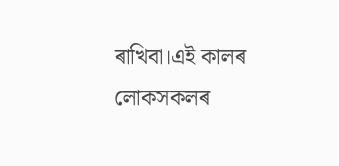ৰাখিবা।এই কালৰ লোকসকলৰ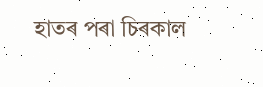হাতৰ পৰা চিৰকাল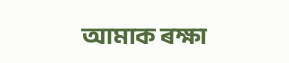আমাক ৰক্ষা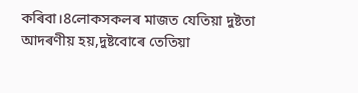কৰিবা।8লোকসকলৰ মাজত যেতিয়া দুষ্টতা আদৰণীয় হয়,দুষ্টবোৰে তেতিয়া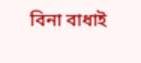বিনা বাধাই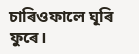চাৰিওফালে ঘূৰি ফুৰে।